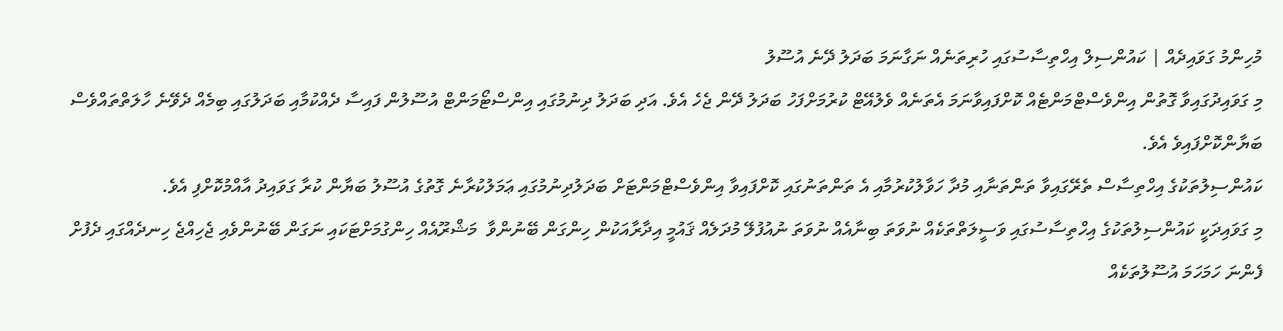މުހިންމު ގަވައިދެއް | ކައުންސިލް އިހްތިސާސުގައި ހުރިތަނެއް ނަގާނަމަ ބަދަލު ދޭނެ އުސޫލު
މި ގަވައިދުގައިވާ ގޮތުން އިންވެސްޓްމަންޓެއް ކޮށްފައިވާނަމަ އެތަނެއް ވެލުއޭޓް ކުރުމަށްފަހު ބަދަލު ދޭން ޖެހެ އެވެ. އަދި ބަދަލު ދިނުމުގައި އިންސްޓޯމަންޓް އުސޫލުން ފައިސާ ދެއްކުމާއި ބަދަލުގައި ބިމެއް ދެވޭނެ ހާލަތްތައްވެސް ބަޔާންކޮށްފައިވެ އެވެ.
ކައުންސިލުތަކުގެ އިހްތިސާސް ތެރޭގައިވާ ތަންތަނާއި މުދާ ހަވާލުކުރުމާއި އެ ތަންތަނުގައި ކޮށްފައިވާ އިންވެސްޓްމަންޓަށް ބަދަލުދިނުމުގައި ޢަމަލުކުރާނެ ގޮތުގެ އުސޫލު ބަޔާން ކުރާ ގަވައިދު އާއްމުކޮށްފި އެވެ.
މި ގަވައިދަކީ ކައުންސިލުތަކުގެ އިހްތިސާސުގައި ވަސީލަތްތަކެއް ނުވަތަ ބިނާއެއް ނުވަތަ ނުއުފުލޭ މުދަލެއް ޤައުމީ އިދާރާއަކުން ހިންގަން ބޭނުންވާ  މަޝްރޫއެއް ހިންގުމަށްޓަކައި ނަގަން ބޭނުންވެއި ޖެހިއްޖެ ހިނދެއްގައި ދެފުށް ފެންނަ ހަމަހަމަ އުސޫލުތަކެއް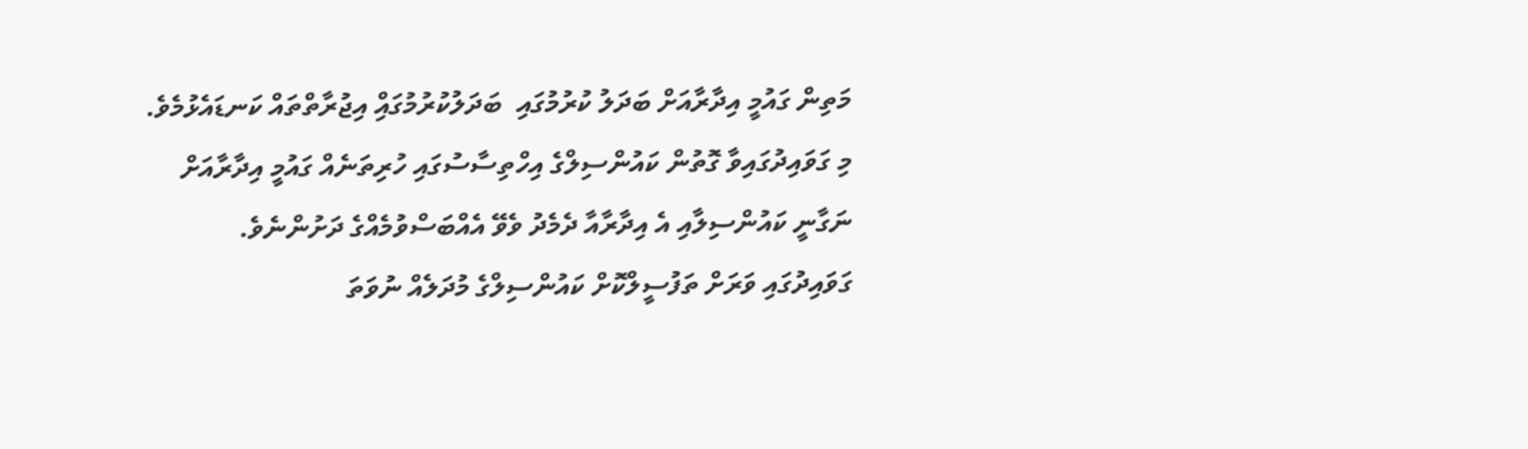މަތިން ގައުމީ އިދާރާއަށް ބަދަލު ކުރުމުގައި  ބަދަލުކުރުމުގައްި އިޖުރާތްތައް ކަނޑައެޅުމެވެ.
މި ގަވައިދުގައިވާ ގޮތުން ކައުންސިލްގެ އިހްތިސާސުގައި ހުރިތަނެއް ގައުމީ އިދާރާއަށް ނަގާނީ ކައުންސިލާއި އެ އިދާރާއާ ދެމެދު ވެވޭ އެއްބަސްވުމެއްގެ ދަށުންނެވެ.
ގަވައިދުގައި ވަރަށް ތަފުސީލްކޮށް ކައުންސިލްގެ މުދަލެއް ނުވަތަ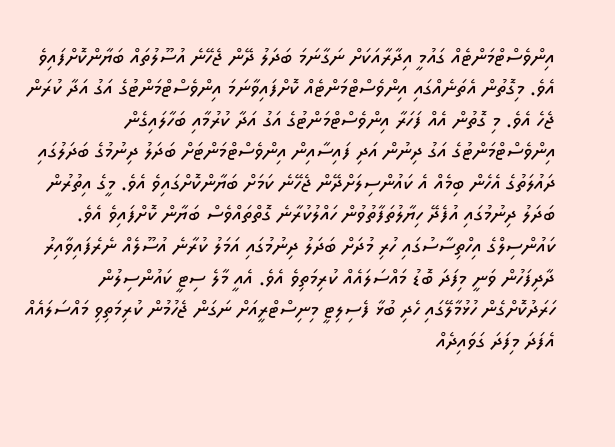އިންވެސްޓްމަންޓެއް ގައުމީ އިދާރާއަކަށް ނަގާނަމަ ބަދަލު ދޭން ޖެހޭނެ އުސޫލުތައް ބަޔާންކޮށްފައިވެ އެވެ. މިގޮތުން އެތަނެއްގައި އިންވެސްޓްމަންޓެއް ކޮށްފައިވާނަމަ އިންވެސްޓްމަންޓުގެ އަގު އަދާ ކުރަން ޖެހެ އެވެ. މި ގޮތުން އެއް ފަހަރާ އިންވެސްޓްމަންޓުގެ އަގު އަދާ ކުރުމާއި ބަހާލައިގެން އިންވެސްޓްމަންޓުގެ އަގު ދިނުން އަދި ފައިސާއިން އިންވެސްޓްމަންޓަށް ބަދަލު ދިނުމުގެ ބަދަލުގައި ދައުލަތުގެ އެހެން ބިމެއް އެ ކައުންސިލަށްދޭން ޖެހޭނެ ކަމަށް ބަޔާންކޮށްގައިވެ އެވެ. މީގެ އިތުރުން ބަދަލު ދިނުމުގައި އުފެދޭ ހިޔާލުތަފާތުވުން ހައްލުކުރާނެ ގޮތްތައްވެސް ބަޔާން ކޮށްފައިވެ އެވެ.
ކައުންސިލްގެ އިހްތިސާސުގައި ހުރި މުދަށް ބަދަލު ދިނުމުގައި އަމަލު ކުރާނެ އުސޫލެއް ނެރެފައިވާއިރު ދާދިފަހުން ވަނީ މިފަދަ ބޮޑު މައްސަލައެއް ކުރިމަތިވެ އެވެ. އެއީ މާލެ ސިޓީ ކައުންސިލުން ހަރަދުކޮށްގެން ހުޅުމާލޭގައި ހެދި ބުޅާ ފެސިލިޓީ މިނިސްޓްރީއަށް ނަގަން ޖެހުމުން ކުރިމަތިވި މައްސަލައެއް އެފަދަ މިފަދަ ގަވައިދެއް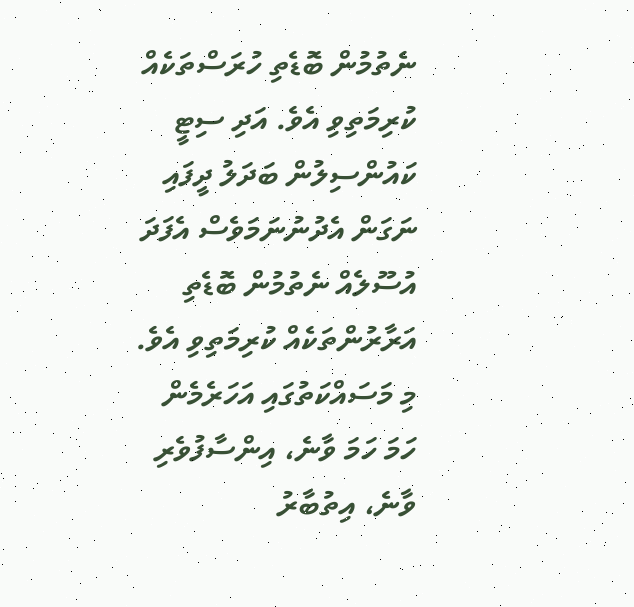ނެތުމުން ބޮޑެތި ހުރަސްތަކެއް ކުރިމަތިވި އެވެ. އަދި ސިޓީ ކައުންސިލުން ބަދަލު ދީފައި ނަގަން އެދުނުނަމަވެސް އެފަދަ އުސޫލެއް ނެތުމުން ބޮޑެތި އަރާރުންތަކެއް ކުރިމަތިވި އެވެ.
މި މަސައްކަތުގައި އަހަރެމެން ހަމަ ހަމަ ވާނެ، އިންސާފުވެރި ވާނެ، އިތުބާރު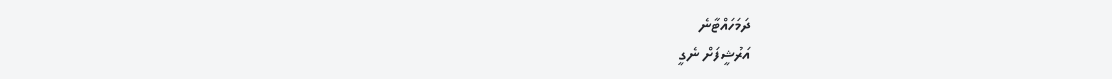ދަމަހައްޓާނެ
އަރުޝީފަށް ނެގީ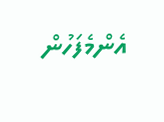އެންމެފަހުން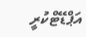އަޕްޑޭޓްކުރީ